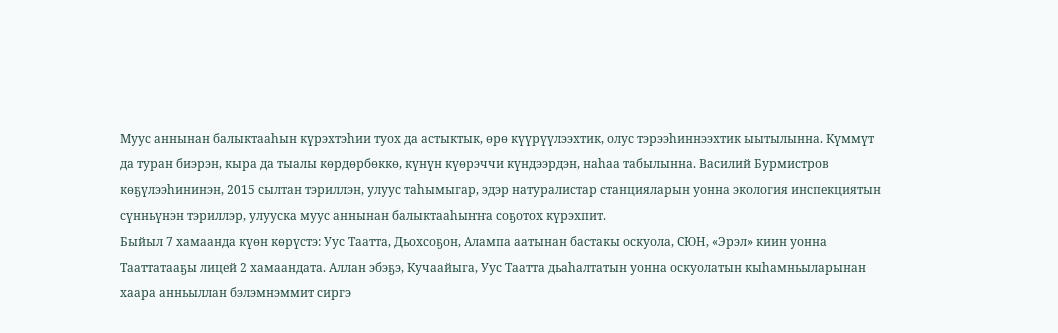Муус аннынан балыктааһын күрэхтэһии туох да астыктык, өрө күүрүүлээхтик, олус тэрээһиннээхтик ыытылынна. Күммүт да туран биэрэн, кыра да тыалы көрдөрбөккө, күнүн күөрэччи күндээрдэн, наһаа табылынна. Василий Бурмистров көҕүлээһининэн, 2015 сылтан тэриллэн, улуус таһымыгар, эдэр натуралистар станцияларын уонна экология инспекциятын сүнньүнэн тэриллэр, улууска муус аннынан балыктааһыҥҥа соҕотох күрэхпит.
Быйыл 7 хамаанда күөн көрүстэ: Уус Таатта, Дьохсоҕон, Алампа аатынан бастакы оскуола, СЮН, «Эрэл» киин уонна Тааттатааҕы лицей 2 хамаандата. Аллан эбэҕэ, Кучаайыга, Уус Таатта дьаһалтатын уонна оскуолатын кыһамньыларынан хаара анньыллан бэлэмнэммит сиргэ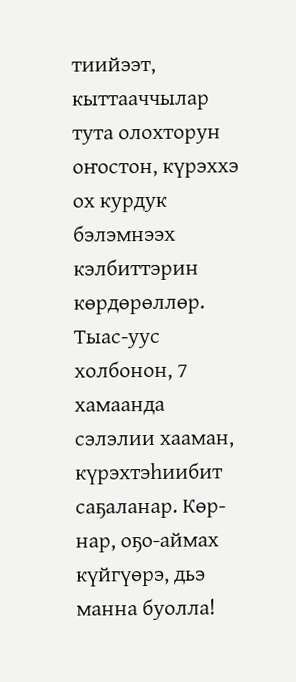тиийээт, кыттааччылар тута олохторун оҥостон, күрэххэ ох курдук бэлэмнээх кэлбиттэрин көрдөрөллөр. Тыас-уус холбонон, 7 хамаанда сэлэлии хааман, күрэхтэһиибит саҕаланар. Көр-нар, оҕо-аймах күйгүөрэ, дьэ манна буолла!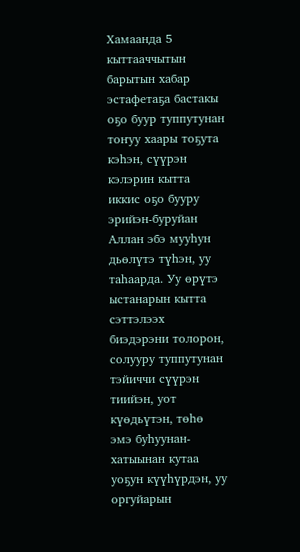Хамаанда 5 кыттааччытын барытын хабар эстафетаҕа бастакы оҕо буур туппутунан тоҥуу хаары тоҕута кэһэн, сүүрэн кэлэрин кытта иккис оҕо бууру эрийэн-буруйан Аллан эбэ мууһун дьөлүтэ түһэн, уу таһаарда. Уу өрүтэ ыстанарын кытта сэттэлээх биэдэрэни толорон, солууру туппутунан тэйиччи сүүрэн тиийэн, уот күөдьүтэн, төһө эмэ буһуунан-хатыынан кутаа уоҕун күүһүрдэн, уу оргуйарын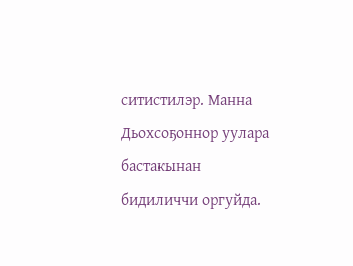ситистилэр. Манна Дьохсоҕоннор уулара бастакынан бидиличчи оргуйда.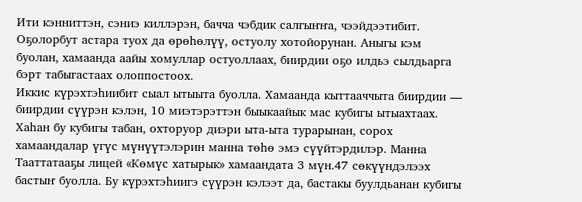Ити кэнниттэн, сэниэ киллэрэн, бачча чэбдик салгыҥҥа, чээйдээтибит. Оҕолорбут астара туох да өрөһөлүү, остуолу хотойорунан. Аныгы кэм буолан, хамаанда аайы хомуллар остуоллаах, биирдии оҕо илдьэ сылдьарга бэрт табыгастаах олоппостоох.
Иккис күрэхтэһиибит сыал ытыыта буолла. Хамаанда кыттааччыта биирдии — биирдии сүүрэн кэлэн, 10 миэтэрэттэн быыкаайык мас кубигы ытыахтаах. Хаһан бу кубигы табан, охторуор диэри ыта-ыта турарынан, сорох хамаандалар үгүс мүнүүтэлэрин манна төһө эмэ сүүйтэрдилэр. Манна Тааттатааҕы лицей «Көмүс хатырык» хамаандата 3 мүн.47 сөкүүндэлээх бастыҥ буолла. Бу күрэхтэһиигэ сүүрэн кэлээт да, бастакы буулдьанан кубигы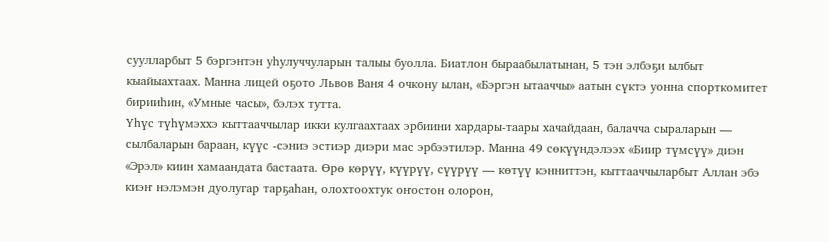суулларбыт 5 бэргэнтэн уһулуччуларын талыы буолла. Биатлон быраабылатынан, 5 тэн элбэҕи ылбыт кыайыахтаах. Манна лицей оҕото Львов Ваня 4 очкону ылан, «Бэргэн ытааччы» аатын сүктэ уонна спорткомитет бирииһин, «Умные часы», бэлэх тутта.
Үһүс түһүмэххэ кыттааччылар икки кулгаахтаах эрбиини хардары-таары хачайдаан, балачча сыраларын — сылбаларын бараан, күүс -сэниэ эстиэр диэри мас эрбээтилэр. Манна 49 сөкүүндэлээх «Биир түмсүү» диэн «Эрэл» киин хамаандата бастаата. Өрө көрүү, күүрүү, сүүрүү — көтүү кэнниттэн, кыттааччыларбыт Аллан эбэ киэҥ нэлэмэн дуолугар тарҕаһан, олохтоохтук оҥостон олорон,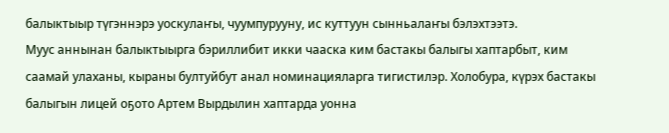балыктыыр түгэннэрэ уоскулаҥы, чуумпурууну, ис куттуун сынньалаҥы бэлэхтээтэ.
Муус аннынан балыктыырга бэриллибит икки чааска ким бастакы балыгы хаптарбыт, ким саамай улаханы, кыраны бултуйбут анал номинацияларга тигистилэр. Холобура, күрэх бастакы балыгын лицей оҕото Артем Вырдылин хаптарда уонна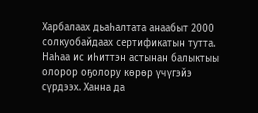Харбалаах дьаһалтата анаабыт 2000 солкуобайдаах сертификатын тутта. Наһаа ис иһиттэн астынан балыктыы олорор оҕолору көрөр үчүгэйэ сүрдээх. Ханна да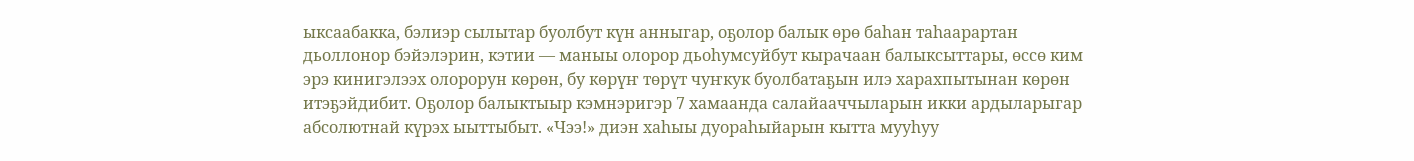ыксаабакка, бэлиэр сылытар буолбут күн анныгар, оҕолор балык өрө баһан таһаарартан дьоллонор бэйэлэрин, кэтии — маныы олорор дьоһумсуйбут кырачаан балыксыттары, өссө ким эрэ кинигэлээх олорорун көрөн, бу көрүҥ төрүт чуҥкук буолбатаҕын илэ харахпытынан көрөн итэҕэйдибит. Оҕолор балыктыыр кэмнэригэр 7 хамаанда салайааччыларын икки ардыларыгар абсолютнай күрэх ыыттыбыт. «Чээ!» диэн хаһыы дуораһыйарын кытта мууһуу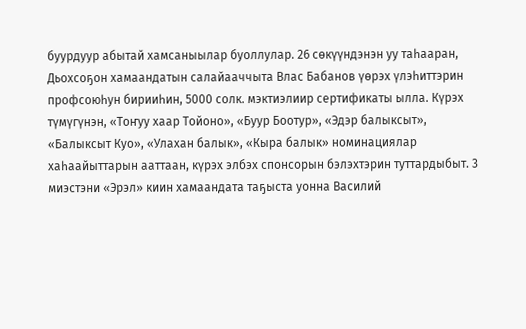буурдуур абытай хамсаныылар буоллулар. 26 сөкүүндэнэн уу таһааран, Дьохсоҕон хамаандатын салайааччыта Влас Бабанов үөрэх үлэһиттэрин профсоюһун бирииһин, 5000 солк. мэктиэлиир сертификаты ылла. Күрэх түмүгүнэн, «Тоҥуу хаар Тойоно», «Буур Боотур», «Эдэр балыксыт», «Балыксыт Куо», «Улахан балык», «Кыра балык» номинациялар хаһаайыттарын ааттаан, күрэх элбэх спонсорын бэлэхтэрин туттардыбыт. 3 миэстэни «Эрэл» киин хамаандата таҕыста уонна Василий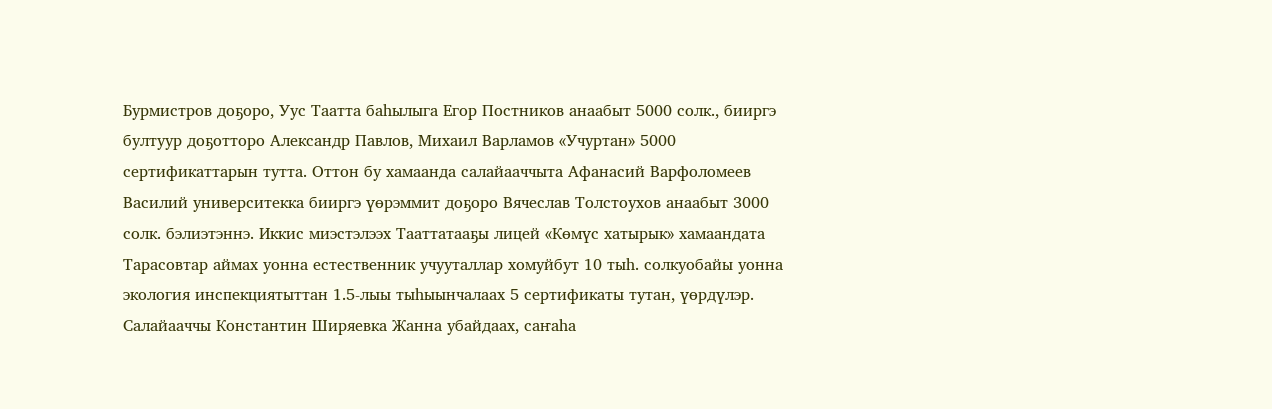Бурмистров доҕоро, Уус Таатта баһылыга Егор Постников анаабыт 5000 солк., бииргэ бултуур доҕотторо Александр Павлов, Михаил Варламов «Учуртан» 5000 сертификаттарын тутта. Оттон бу хамаанда салайааччыта Афанасий Варфоломеев Василий университекка бииргэ үөрэммит доҕоро Вячеслав Толстоухов анаабыт 3000 солк. бэлиэтэннэ. Иккис миэстэлээх Тааттатааҕы лицей «Көмүс хатырык» хамаандата Тарасовтар аймах уонна естественник учууталлар хомуйбут 10 тыһ. солкуобайы уонна экология инспекциятыттан 1.5-лыы тыһыынчалаах 5 сертификаты тутан, үөрдүлэр. Салайааччы Константин Ширяевка Жанна убайдаах, саҥаһа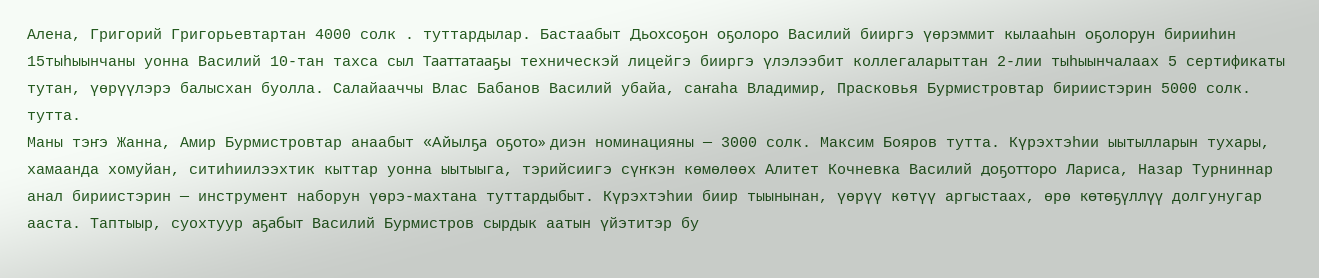Алена, Григорий Григорьевтартан 4000 солк . туттардылар. Бастаабыт Дьохсоҕон оҕолоро Василий бииргэ үөрэммит кылааһын оҕолорун бирииһин 15тыһыынчаны уонна Василий 10-тан тахса сыл Тааттатааҕы техническэй лицейгэ бииргэ үлэлээбит коллегаларыттан 2-лии тыһыынчалаах 5 сертификаты тутан, үөрүүлэрэ балысхан буолла. Салайааччы Влас Бабанов Василий убайа, саҥаһа Владимир, Прасковья Бурмистровтар бириистэрин 5000 солк. тутта.
Маны тэҥэ Жанна, Амир Бурмистровтар анаабыт «Айылҕа оҕото» диэн номинацияны — 3000 солк. Максим Бояров тутта. Күрэхтэһии ыытылларын тухары, хамаанда хомуйан, ситиһиилээхтик кыттар уонна ыытыыга, тэрийсиигэ сүҥкэн көмөлөөх Алитет Кочневка Василий доҕотторо Лариса, Назар Турниннар анал бириистэрин — инструмент наборун үөрэ-махтана туттардыбыт. Күрэхтэһии биир тыынынан, үөрүү көтүү аргыстаах, өрө көтөҕүллүү долгунугар ааста. Таптыыр, суохтуур аҕабыт Василий Бурмистров сырдык аатын үйэтитэр бу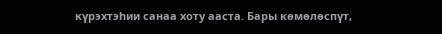күрэхтэһии санаа хоту ааста. Бары көмөлөспүт,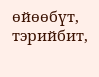өйөөбүт, тэрийбит,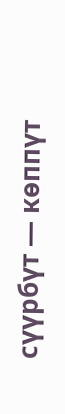сүүрбүт — көппүт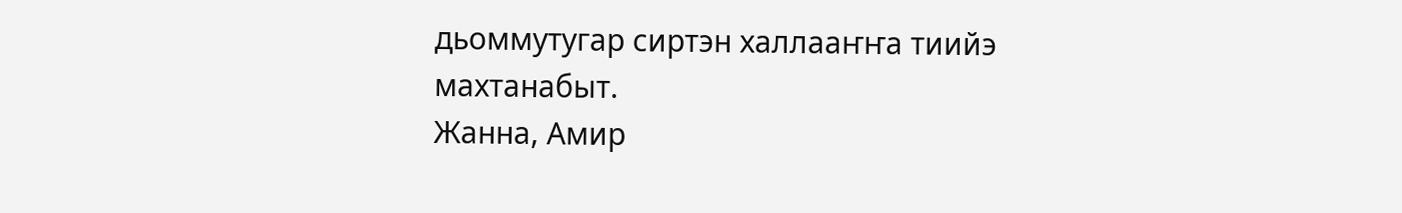дьоммутугар сиртэн халлааҥҥа тиийэ махтанабыт.
Жанна, Амир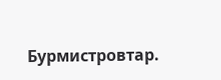Бурмистровтар.